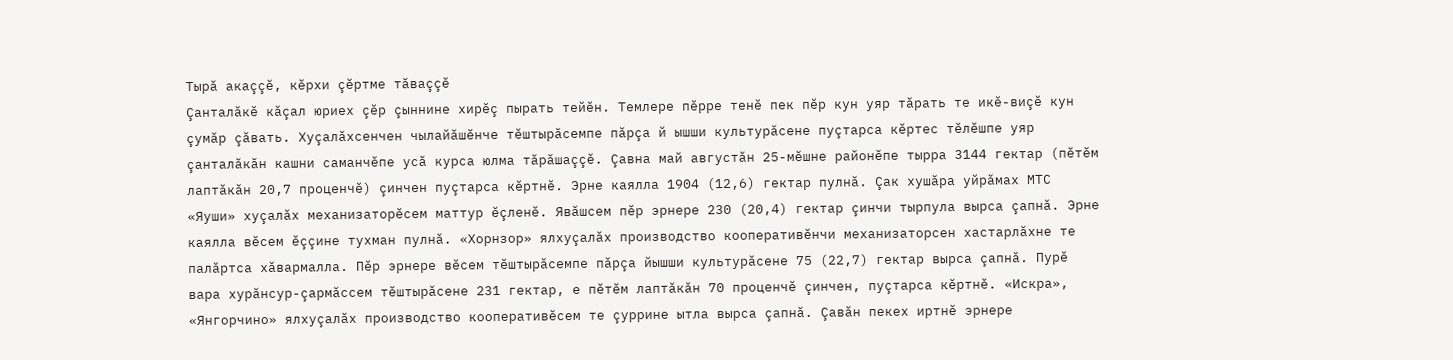Тырă акаççĕ, кĕрхи çĕртме тăваççĕ
Çанталăкĕ кăçал юриех çĕр çыннине хирĕç пырать тейĕн. Темлере пĕрре тенĕ пек пĕр кун уяр тăрать те икĕ-виçĕ кун çумăр çăвать. Хуçалăхсенчен чылайăшĕнче тĕштырăсемпе пăрçа й ышши культурăсене пуçтарса кĕртес тĕлĕшпе уяр çанталăкăн кашни саманчĕпе усă курса юлма тăрăшаççĕ. Çавна май августăн 25-мĕшне районĕпе тырра 3144 гектар (пĕтĕм лаптăкăн 20,7 проценчĕ) çинчен пуçтарса кĕртнĕ. Эрне каялла 1904 (12,6) гектар пулнă. Çак хушăра уйрăмах МТС «Яуши» хуçалăх механизаторĕсем маттур ĕçленĕ. Явăшсем пĕр эрнере 230 (20,4) гектар çинчи тырпула вырса çапнă. Эрне каялла вĕсем ĕççине тухман пулнă. «Хорнзор» ялхуçалăх производство кооперативĕнчи механизаторсен хастарлăхне те палăртса хăвармалла. Пĕр эрнере вĕсем тĕштырăсемпе пăрçа йышши культурăсене 75 (22,7) гектар вырса çапнă. Пурĕ вара хурăнсур-çармăссем тĕштырăсене 231 гектар, е пĕтĕм лаптăкăн 70 проценчĕ çинчен, пуçтарса кĕртнĕ. «Искра», «Янгорчино» ялхуçалăх производство кооперативĕсем те çуррине ытла вырса çапнă. Çавăн пекех иртнĕ эрнере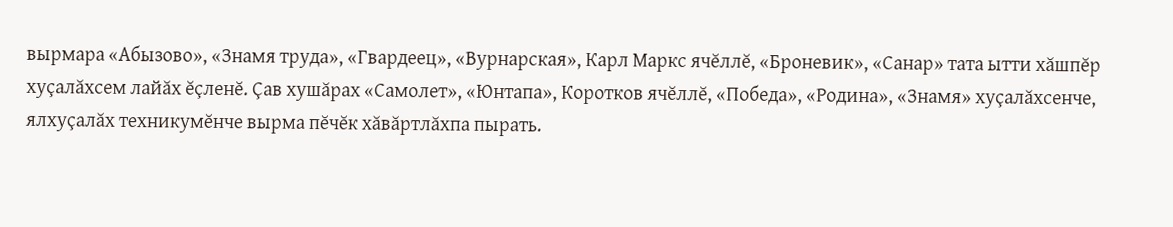вырмара «Абызово», «Знамя труда», «Гвардеец», «Вурнарская», Карл Маркс ячĕллĕ, «Броневик», «Санар» тата ытти хăшпĕр хуçалăхсем лайăх ĕçленĕ. Çав хушăрах «Самолет», «Юнтапа», Коротков ячĕллĕ, «Победа», «Родина», «Знамя» хуçалăхсенче, ялхуçалăх техникумĕнче вырма пĕчĕк хăвăртлăхпа пырать.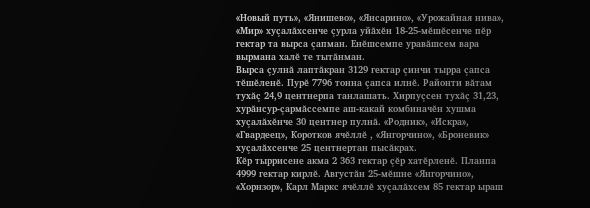«Новый путь», «Янишево», «Янсарино», «Урожайная нива», «Мир» хуçалăхсенче çурла уйăхĕн 18-25-мĕшĕсенче пĕр гектар та вырса çапман. Енĕшсемпе уравăшсем вара вырмана халĕ те тытăнман.
Вырса çулнă лаптăкран 3129 гектар çинчи тырра çапса тĕшĕленĕ. Пурĕ 7796 тонна çапса илнĕ. Районти вăтам тухăç 24,9 центнерпа танлашать. Хирпуçсен тухăç 31,23, хурăнсур-çармăссемпе аш-какай комбиначĕн хушма хуçалăхĕнче 30 центнер пулнă. «Родник», «Искра», «Гвардеец», Коротков ячĕллĕ , «Янгорчино», «Броневик» хуçалăхсенче 25 центнертан пысăкрах.
Кĕр тыррисене акма 2 363 гектар çĕр хатĕрленĕ. Планпа 4999 гектар кирлĕ. Августăн 25-мĕшне «Янгорчино», «Хорнзор», Карл Маркс ячĕллĕ хуçалăхсем 85 гектар ыраш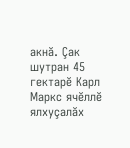акнă. Çак шутран 45 гектарĕ Карл Маркс ячĕллĕ ялхуçалăх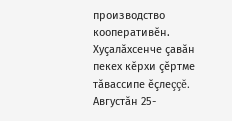производство кооперативĕн.
Хуçалăхсенче çавăн пекех кĕрхи çĕртме тăвассипе ĕçлеççĕ. Августăн 25-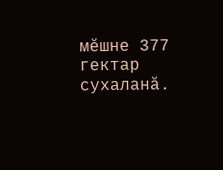мĕшне 377 гектар сухаланă.